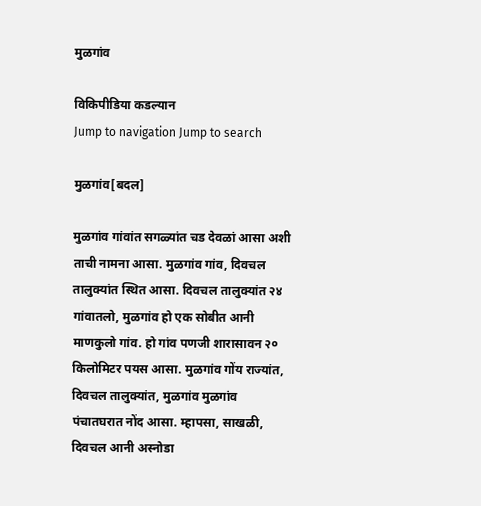मुळगांव

विकिपीडिया कडल्यान
Jump to navigation Jump to search

मुळगांव[बदल]

मुळगांव गांवांत सगळ्यांत चड देवळां आसा अशी ताची नामना आसा. मुळगांव गांव, दिवचल तालुक्यांत स्थित आसा. दिवचल तालुक्यांत २४ गांवातलो, मुळगांव हो एक सोबीत आनी माणकुलो गांव. हो गांव पणजी शारासावन २० किलोमिटर पयस आसा. मुळगांव गोंय राज्यांत, दिवचल तालुक्यांत, मुळगांव मुळगांव पंचातघरात नोंद आसा. म्हापसा, साखळी, दिवचल आनी अस्नोडा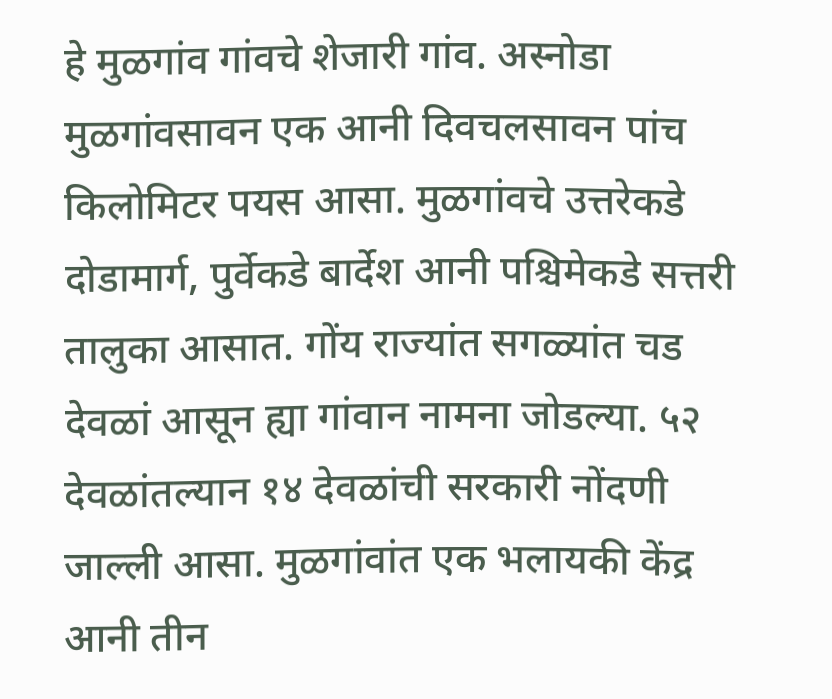हे मुळगांव गांवचे शेजारी गांव. अस्नोडा मुळगांवसावन एक आनी दिवचलसावन पांच किलोमिटर पयस आसा. मुळगांवचे उत्तरेकडे दोडामार्ग, पुर्वेकडे बार्देश आनी पश्चिमेकडे सत्तरी तालुका आसात. गोंय राज्यांत सगळ्यांत चड देवळां आसून ह्या गांवान नामना जोडल्या. ५२ देवळांतल्यान १४ देवळांची सरकारी नोंदणी जाल्ली आसा. मुळगांवांत एक भलायकी केंद्र आनी तीन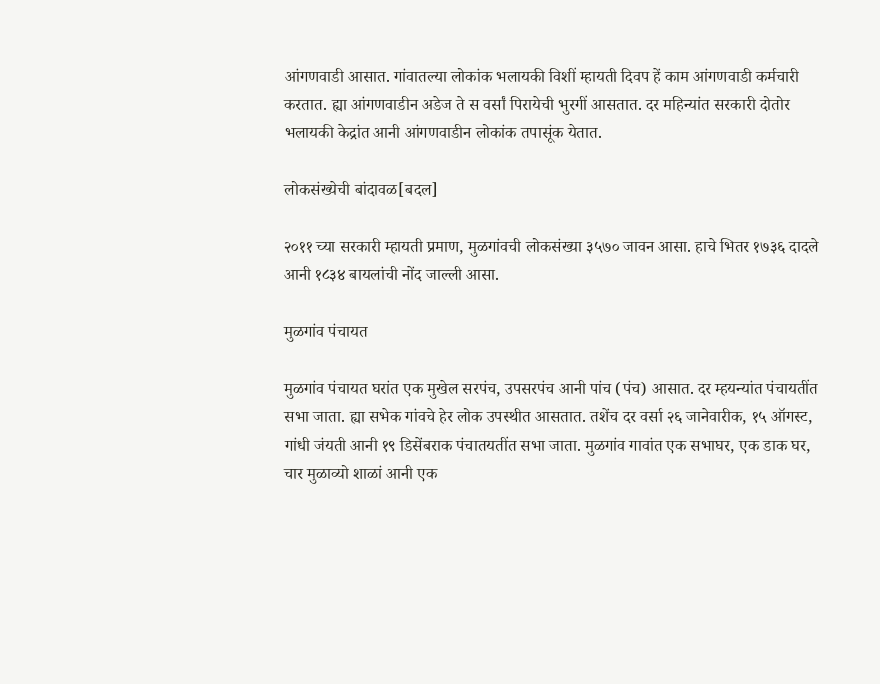आंगणवाडी आसात. गांवातल्या लोकांक भलायकी विशीं म्हायती दिवप हें काम आंगणवाडी कर्मचारी करतात. ह्या आंगणवाडीन अडेज ते स वर्सां पिरायेची भुरगीं आसतात. दर महिन्यांत सरकारी दोतोर भलायकी केद्रांत आनी आंगणवाडीन लोकांक तपासूंक येतात.

लोकसंख्येची बांदावळ[बदल]

२०११ च्या सरकारी म्हायती प्रमाण, मुळगांवची लोकसंख्या ३५७० जावन आसा. हाचे भितर १७३६ दादले आनी १८३४ बायलांची नोंद जाल्ली आसा.

मुळगांव पंचायत

मुळगांव पंचायत घरांत एक मुखेल सरपंच, उपसरपंच आनी पांच (पंच) आसात. दर म्हयन्यांत पंचायतींत सभा जाता. ह्या सभेक गांवचे हेर लोक उपस्थीत आसतात. तशेंच दर वर्सा २६ जानेवारीक, १५ ऑगस्ट, गांधी जंयती आनी १९ डिसेंबराक पंचातयतींत सभा जाता. मुळगांव गावांत एक सभाघर, एक डाक घर, चार मुळाव्यो शाळां आनी एक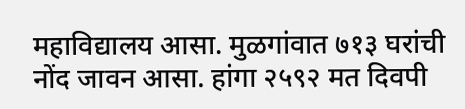महाविद्यालय आसा. मुळगांवात ७१३ घरांची नोंद जावन आसा. हांगा २५९२ मत दिवपी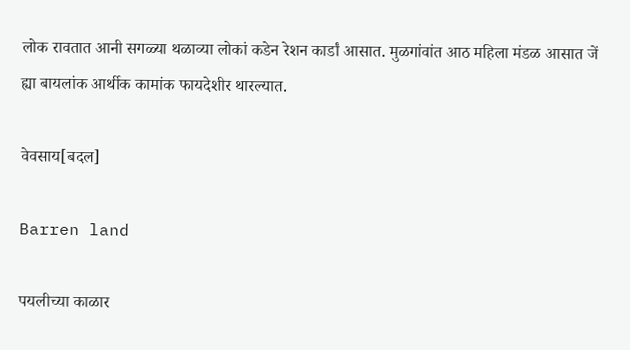लोक रावतात आनी सगळ्या थळाव्या लोकां कडेन रेशन कार्डां आसात. मुळगांवांत आठ महिला मंडळ आसात जें ह्या बायलांक आर्थीक कामांक फायदेशीर थारल्यात.

वेवसाय[बदल]

Barren land

पयलीच्या काळार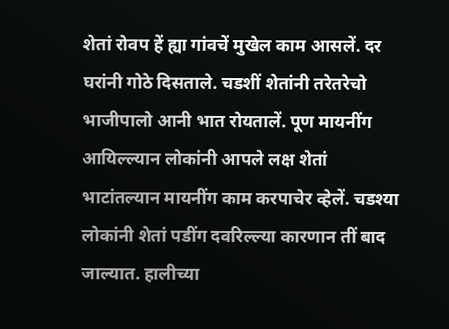शेतां रोवप हें ह्या गांवचें मुखेल काम आसलें. दर घरांनी गोठे दिसताले. चडशीं शेतांनी तरेतरेचो भाजीपालो आनी भात रोयतालें. पूण मायनींग आयिल्ल्यान लोकांनी आपले लक्ष शेतां भाटांतल्यान मायनींग काम करपाचेर व्हेलें. चडश्या लोकांनी शेतां पडींग दवरिल्ल्या कारणान तीं बाद जाल्यात. हालीच्या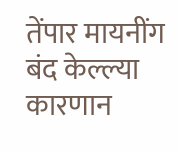तेंपार मायनींग बंद केल्ल्या कारणान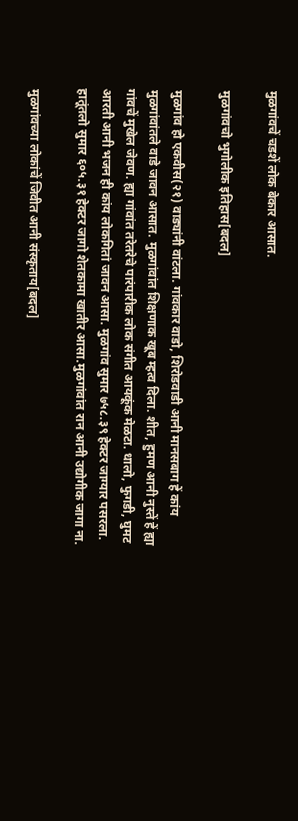मुळगांवचें चडशें लोक बेकार आसात.

मुळगांवचो भुगोलीक इतिहास[बदल]

मुळगांव हो एकवीस(२१) वाड्यांनी वांटला. गांवकार वाडो, शिरोडवाडी आनी मानसबाग हें कांय मुळगांवांतले वाडे जावन आसात. मुळगांवांत शिक्षणाक खूब म्हत्व दिला. शीत, हुमण आनी नुस्तें हें ह्या गांवचें मुखेल जेवण. ह्या गांवांत तरेतरेचे पारंपारीक लोक संगीत आयकूंक मेळटा. धालो, फुगडी, घुमट आरती आनी भजन ही कांय लोकगितां जावन आसा. मुळगांव सुमार ७५८.३९ हेक्टर जाग्यार पसरला. हातूंतलो सुमार ६०५.३१ हेक्टर जागो शेतकामा खातीर आसा.मुळगांवांत रान आनी उद्योगीक जागा ना.

मुळगांवच्या लोकांचें जिवीत आनी संस्कृताय[बदल]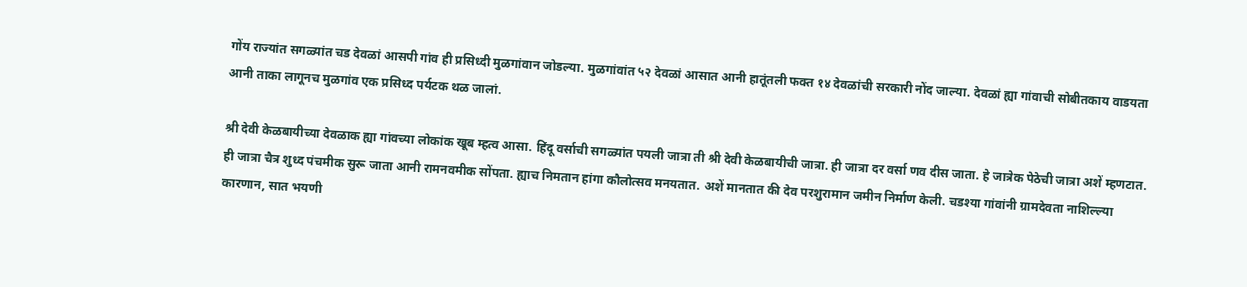गोंय राज्यांत सगळ्यांत चड देवळां आसपी गांव ही प्रसिध्दी मुळगांवान जोडल्या. मुळगांवांत ५२ देवळां आसात आनी हातूंतली फक्त १४ देवळांची सरकारी नोंद जाल्या. देवळां ह्या गांवाची सोबीतकाय वाडयता आनी ताका लागूनच मुळगांव एक प्रसिध्द पर्यटक थळ जालां.

श्री देवी केळबायीच्या देवळाक ह्या गांवच्या लोकांक खूब म्हत्व आसा. हिंदू वर्साची सगळ्यांत पयली जात्रा ती श्री देवी केळबायीची जात्रा. ही जात्रा दर वर्सा णव दीस जाता. हे जात्रेक पेठेची जात्रा अशें म्हणटात. ही जात्रा चैत्र शुध्द पंचमीक सुरू जाता आनी रामनवमीक सोंपता. ह्याच निमतान हांगा कौलोत्सव मनयतात. अशें मानतात की देव परशुरामान जमीन निर्माण केली. चडश्या गांवांनी ग्रामदेवता नाशिल्ल्या कारणान, सात भयणी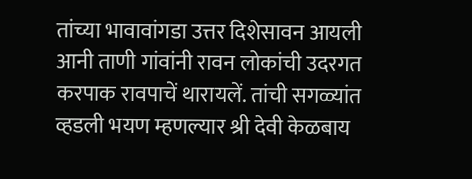तांच्या भावावांगडा उत्तर दिशेसावन आयली आनी ताणी गांवांनी रावन लोकांची उदरगत करपाक रावपाचें थारायलें. तांची सगळ्यांत व्हडली भयण म्हणल्यार श्री देवी केळबाय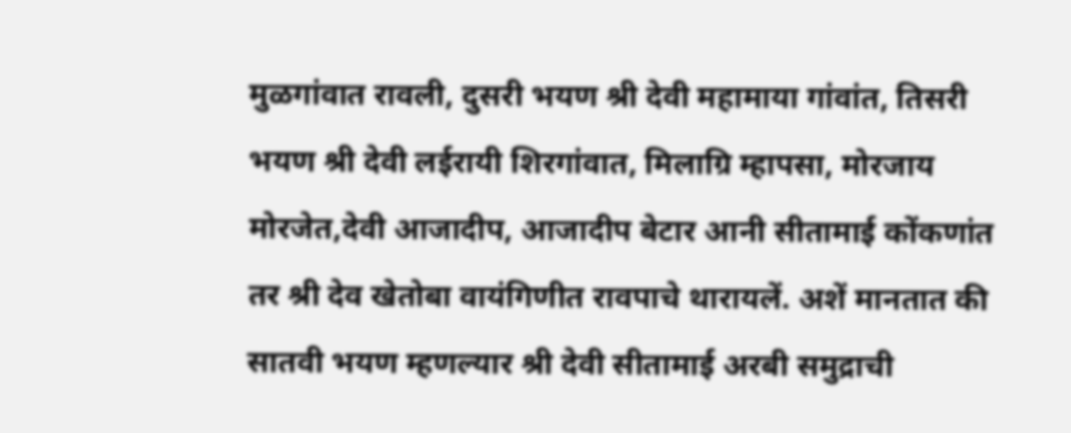मुळगांवात रावली, दुसरी भयण श्री देवी महामाया गांवांत, तिसरी भयण श्री देवी लईरायी शिरगांवात, मिलाग्रि म्हापसा, मोरजाय मोरजेत,देवी आजादीप, आजादीप बेटार आनी सीतामाई कोंकणांत तर श्री देव खेतोबा वायंगिणीत रावपाचे थारायलें. अशें मानतात की सातवी भयण म्हणल्यार श्री देवी सीतामाई अरबी समुद्राची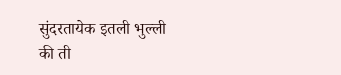सुंदरतायेक इतली भुल्ली की ती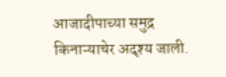आजादीपाच्या समुद्र किनाऱ्याचेर अदृश्य जाली.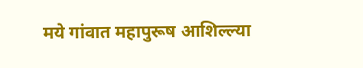मये गांवात महापुरूष आशिल्ल्या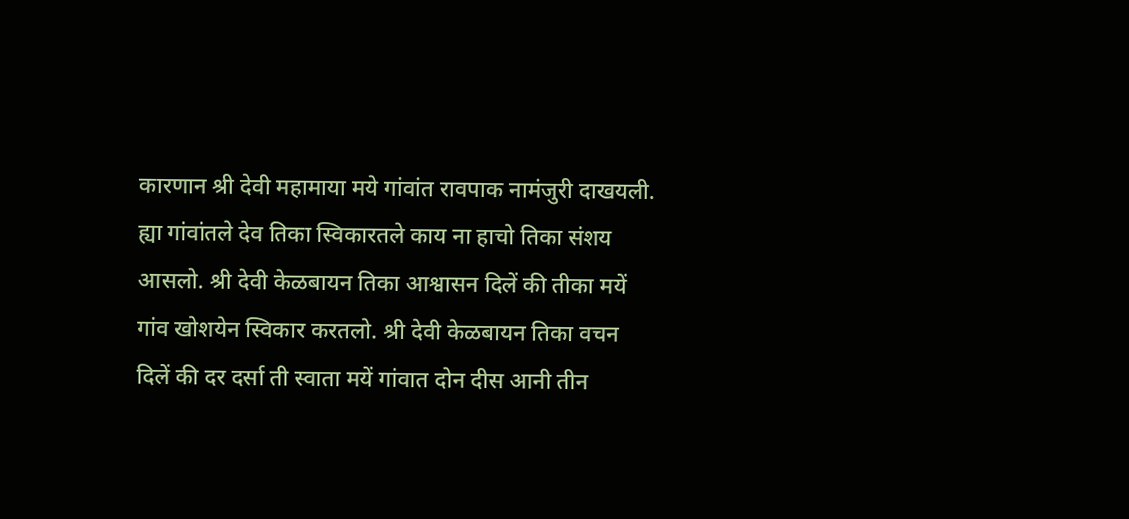कारणान श्री देवी महामाया मये गांवांत रावपाक नामंजुरी दाखयली. ह्या गांवांतले देव तिका स्विकारतले काय ना हाचो तिका संशय आसलो. श्री देवी केळबायन तिका आश्वासन दिलें की तीका मयें गांव खोशयेन स्विकार करतलो. श्री देवी केळबायन तिका वचन दिलें की दर दर्सा ती स्वाता मयें गांवात दोन दीस आनी तीन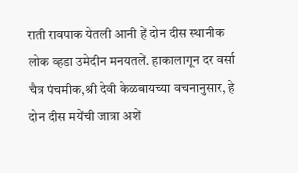राती रावपाक येतली आनी हें दोन दीस स्थानीक लोक व्हडा उमेदीन मनयतलें. हाकालागून दर वर्सा चैत्र पंचमीक,श्री देवी केळबायच्या वचनानुसार, हे दोन दीस मयेंची जात्रा अशें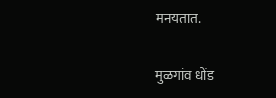मनयतात.

मुळगांव धोंड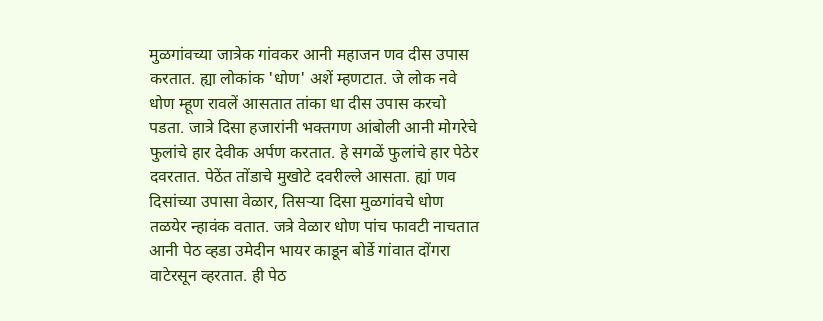मुळगांवच्या जात्रेक गांवकर आनी महाजन णव दीस उपास करतात. ह्या लोकांक 'धोण' अशें म्हणटात. जे लोक नवे धोण म्हूण रावलें आसतात तांका धा दीस उपास करचो पडता. जात्रे दिसा हजारांनी भक्तगण आंबोली आनी मोगरेचे फुलांचे हार देवीक अर्पण करतात. हे सगळें फुलांचे हार पेठेर दवरतात. पेठेंत तोंडाचे मुखोटे दवरील्ले आसता. ह्यां णव दिसांच्या उपासा वेळार, तिसऱ्या दिसा मुळगांवचे धोण तळयेर न्हावंक वतात. जत्रे वेळार धोण पांच फावटी नाचतात आनी पेठ व्हडा उमेदीन भायर काडून बोर्डे गांवात दोंगरा वाटेरसून व्हरतात. ही पेठ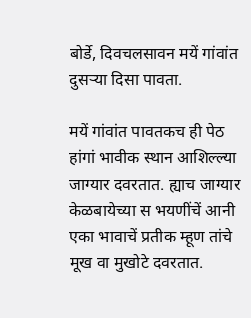बोर्डे, दिवचलसावन मयें गांवांत दुसऱ्या दिसा पावता.

मयें गांवांत पावतकच ही पेठ हांगां भावीक स्थान आशिल्ल्या जाग्यार दवरतात. ह्याच जाग्यार केळबायेच्या स भयणींचें आनी एका भावाचें प्रतीक म्हूण तांचे मूख वा मुखोटे दवरतात.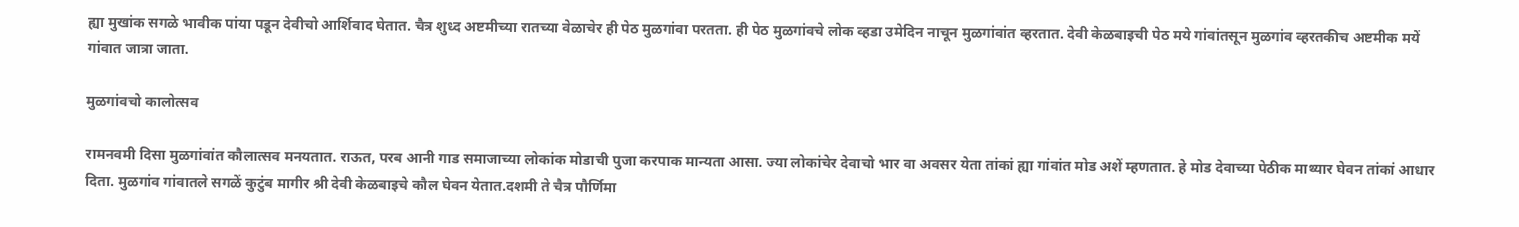ह्या मुखांक सगळे भावीक पांया पडून देवीचो आर्शिवाद घेतात. चैत्र शुध्द अष्टमीच्या रातच्या वेळाचेर ही पेठ मुळगांवा परतता. ही पेठ मुळगांवचे लोक व्हडा उमेदिन नाचून मुळगांवांत व्हरतात. देवी केळबाइची पेठ मये गांवांतसून मुळगांव व्हरतकीच अष्टमीक मयें गांवात जात्रा जाता.

मुळगांवचो कालोत्सव

रामनवमी दिसा मुळगांवांत कौलात्सव मनयतात. राऊत, परब आनी गाड समाजाच्या लोकांक मोडाची पुजा करपाक मान्यता आसा. ज्या लोकांचेर देवाचो भार वा अवसर येता तांकां ह्या गांवांत मोड अशें म्हणतात. हे मोड देवाच्या पेठीक माथ्यार घेवन तांकां आधार दिता. मुळगांव गांवातले सगळें कुटुंब मागीर श्री देवी केळबाइचे कौल घेवन येतात.दशमी ते चैत्र पौर्णिमा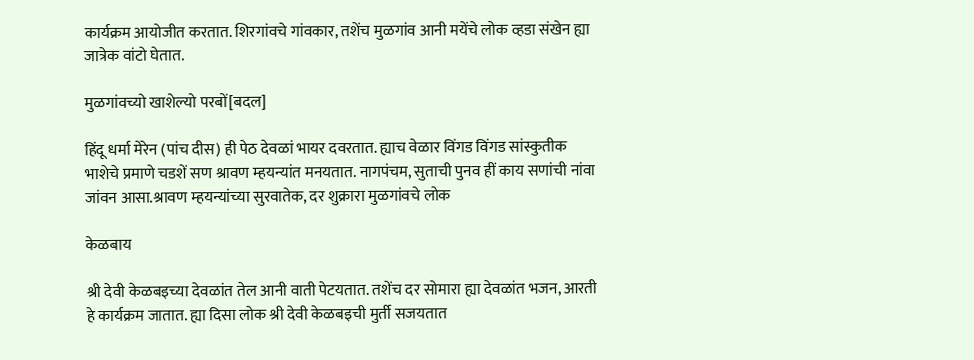कार्यक्रम आयोजीत करतात. शिरगांवचे गांवकार, तशेंच मुळगांव आनी मयेंचे लोक व्हडा संखेन ह्या जात्रेक वांटो घेतात.

मुळगांवच्यो खाशेल्यो परबों[बदल]

हिंदू धर्मा मेरेन (पांच दीस) ही पेठ देवळां भायर दवरतात. ह्याच वेळार विंगड विंगड सांस्कुतीक भाशेचे प्रमाणे चडशें सण श्रावण म्हयन्यांत मनयतात. नागपंचम, सुताची पुनव हीं काय सणांची नांवा जांवन आसा.श्रावण म्हयन्यांच्या सुरवातेक, दर शुक्रारा मुळगांवचे लोक

केळबाय

श्री देवी केळबइच्या देवळांत तेल आनी वाती पेटयतात. तशेंच दर सोमारा ह्या देवळांत भजन, आरती हे कार्यक्रम जातात. ह्या दिसा लोक श्री देवी केळबइची मुर्ती सजयतात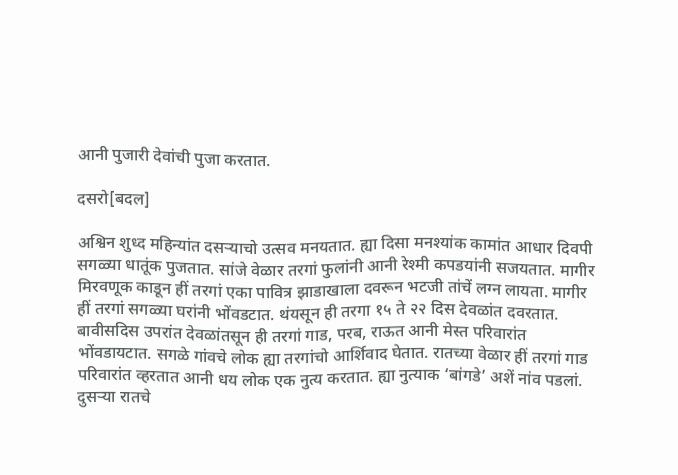आनी पुजारी देवांची पुजा करतात.

दसरो[बदल]

अश्विन शुध्द महिन्यांत दसऱ्याचो उत्सव मनयतात. ह्या दिसा मनश्यांक कामांत आधार दिवपी सगळ्या धातूंक पुजतात. सांजे वेळार तरगां फुलांनी आनी रेश्मी कपडयांनी सजयतात. मागीर मिरवणूक काडून हीं तरगां एका पावित्र झाडाखाला दवरून भटजी तांचें लग्न लायता. मागीर हीं तरगां सगळ्या घरांनी भोंवडटात. थंयसून ही तरगा १५ ते २२ दिस देवळांत दवरतात. बावीसदिस उपरांत देवळांतसून ही तरगां गाड, परब, राऊत आनी मेस्त परिवारांत भोंवडायटात. सगळे गांवचे लोक ह्या तरगांचो आर्शिवाद घेतात. रातच्या वेळार हीं तरगां गाड परिवारांत व्हरतात आनी धय लोक एक नुत्य करतात. ह्या नुत्याक ‘बांगडे’ अशें नांव पडलां. दुसऱ्या रातचे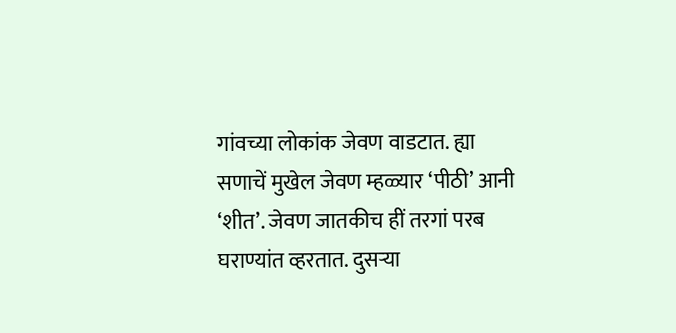गांवच्या लोकांक जेवण वाडटात. ह्या सणाचें मुखेल जेवण म्हळ्यार ‘पीठी’ आनी ‘शीत’. जेवण जातकीच हीं तरगां परब घराण्यांत व्हरतात. दुसऱ्या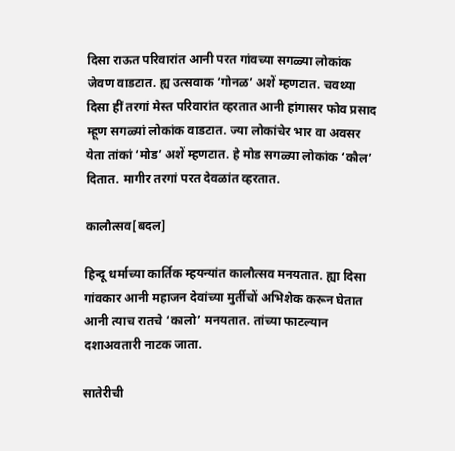दिसा राऊत परिवारांत आनी परत गांवच्या सगळ्या लोकांक जेवण वाडटात. ह्य उत्सवाक ‘गोनळ’ अशें म्हणटात. चवथ्या दिसा हीं तरगां मेस्त परिवारांत व्हरतात आनी हांगासर फोव प्रसाद म्हूण सगळ्यां लोकांक वाडटात. ज्या लोकांचेर भार वा अवसर येता तांकां ‘मोड’ अशें म्हणटात. हे मोड सगळ्या लोकांक ‘कौल’ दितात. मागीर तरगां परत देवळांत व्हरतात.

कालौत्सव[बदल]

हिन्दू धर्माच्या कार्तिक म्हयन्यांत कालौत्सव मनयतात. ह्या दिसा गांवकार आनी महाजन देवांच्या मुर्तीचों अभिशेक करून घेतात आनी त्याच रातचे ‘कालो’ मनयतात. तांच्या फाटल्यान दशाअवतारी नाटक जाता.

सातेरीची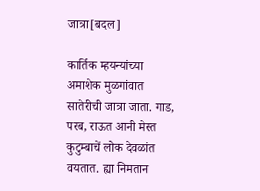जात्रा[बदल]

कार्तिक म्हयन्यांच्या अमाशेक मुळगांवात सातेरीची जात्रा जाता. गाड, परब, राऊत आनी मेस्त कुटुम्बाचें लोक देवळांत वयतात. ह्या निमतान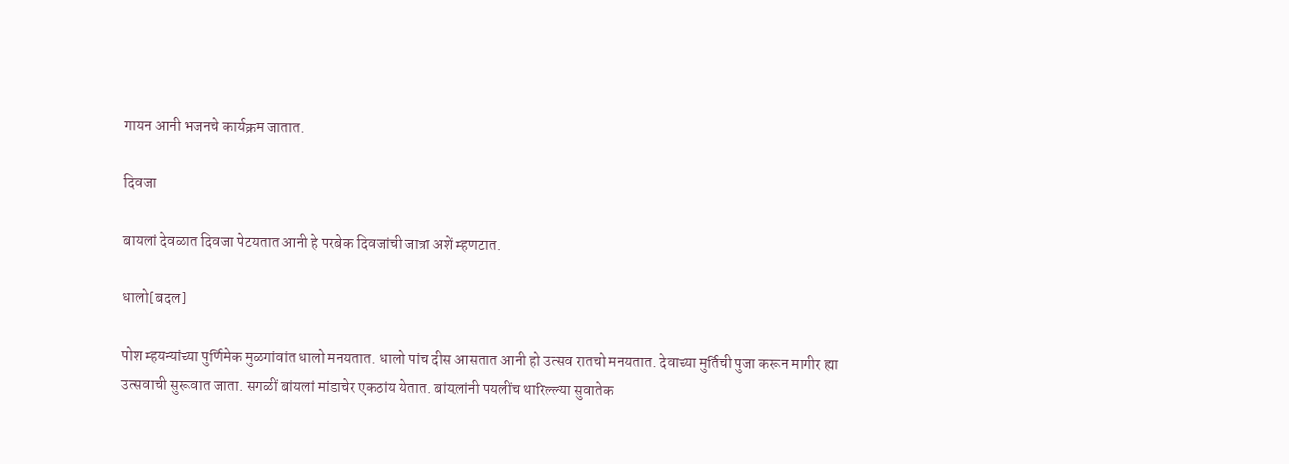गायन आनी भजनचे कार्यक्रम जातात.

दिवजा

बायलां देवळात दिवजा पेटयतात आनी हे परबेक दिवजांची जात्रा अशें म्हणटात.

धालो[बदल]

पोश म्हयन्यांच्या पुर्णिमेक मुळगांवांत धालो मनयतात. धालो पांच दीस आसतात आनी हो उत्सव रातचो मनयतात. देवाच्या मुर्तिची पुजा करून मागीर ह्या उत्सवाची सुरूवात जाता. सगळीं बांयलां मांडाचेर एकठांय येतात. बांयल़ांनी पयलींच थारिल्ल्या सुवातेक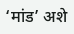‘मांड’ अशे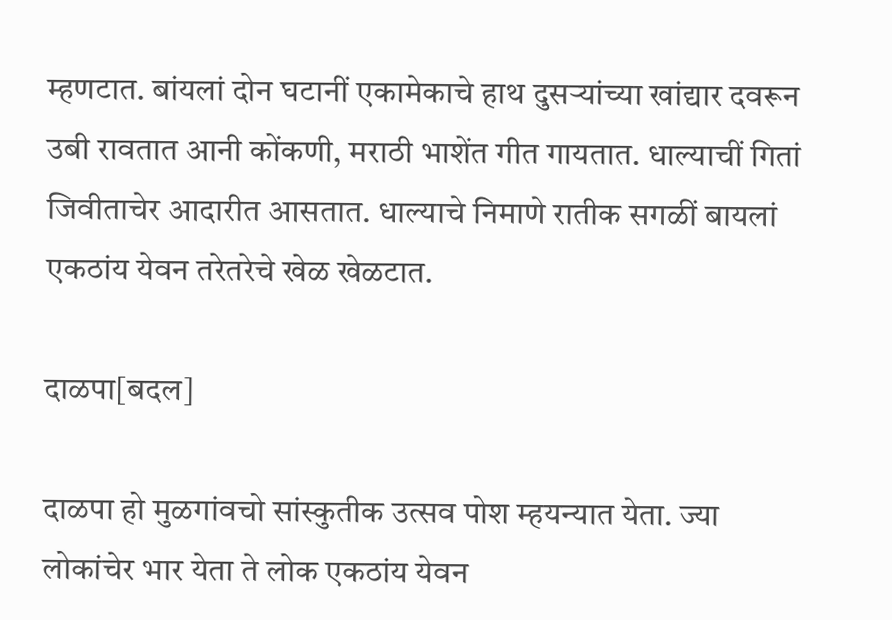म्हणटात. बांयलां दोन घटानीं एकामेकाचे हाथ दुसऱ्यांच्या खांद्यार दवरून उबी रावतात आनी कोंकणी, मराठी भाशेंत गीत गायतात. धाल्याचीं गितां जिवीताचेर आदारीत आसतात. धाल्याचे निमाणे रातीक सगळीं बायलां एकठांय येवन तरेतरेचे खेळ खेळटात.

दाळपा[बदल]

दाळपा हो मुळगांवचो सांस्कुतीक उत्सव पोश म्हयन्यात येता. ज्या लोकांचेर भार येता ते लोक एकठांय येवन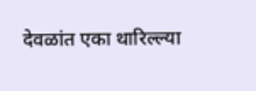देवळांत एका थारिल्ल्या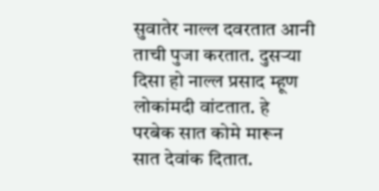सुवातेर नाल्ल दवरतात आनी ताची पुजा करतात. दुसऱ्या दिसा हो नाल्ल प्रसाद म्हूण लोकांमदी वांटतात. हे परबेक सात कोमे मारून सात देवांक दितात.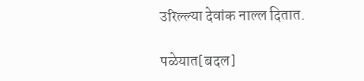उरिल्ल्या देवांक नाल्ल दितात.

पळेयात[बदल]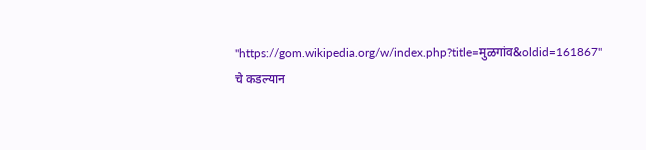"https://gom.wikipedia.org/w/index.php?title=मुळगांव&oldid=161867" चे कडल्यान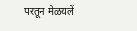परतून मेळयलें